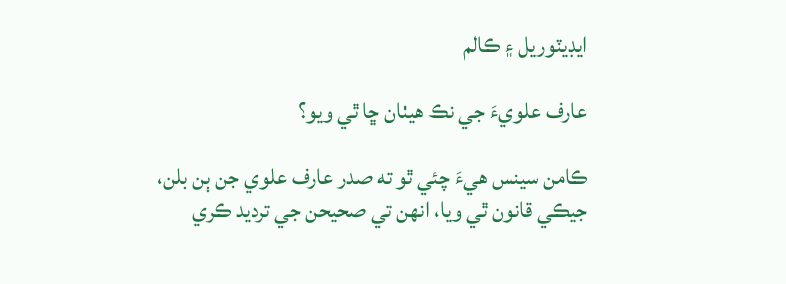ايڊيٽوريل ۽ ڪالم

عارف علويءَ جي نڪ هيٺان ڇا ٿي ويو؟

ڪامن سينس هيءَ چئي ٿو ته صدر عارف علوي جن ٻن بلن، جيڪي قانون ٿي ويا، انهن تي صحيحن جي ترديد ڪري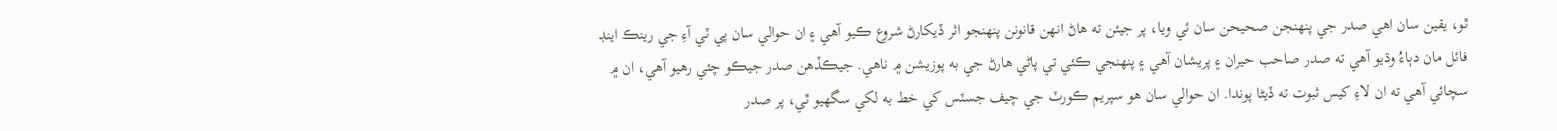ٿو، يقين سان اهي صدر جي پنهنجن صحيحن سان ئي ويا، پر جيئن ته هاڻ انهن قانونن پنهنجو اثر ڏيکارڻ شروع ڪيو آهي ۽ ان حوالي سان پي ٽي آءِ جي رينڪ اينڊ فائل مان دٻاءُ وڌيو آهي ته صدر صاحب حيران ۽ پريشان آهي ۽ پنهنجي ڪئي تي پاڻي هارڻ جي به پوزيشن ۾ ناهي. جيڪڏهن صدر جيڪو چئي رهيو آهي، ان ۾ سچائي آهي ته ان لاءِ کيس ثبوت ته ڏيڻا پوندا. ان حوالي سان هو سپريم ڪورٽ جي چيف جسٽس کي خط به لکي سگهيو ٿي، پر صدر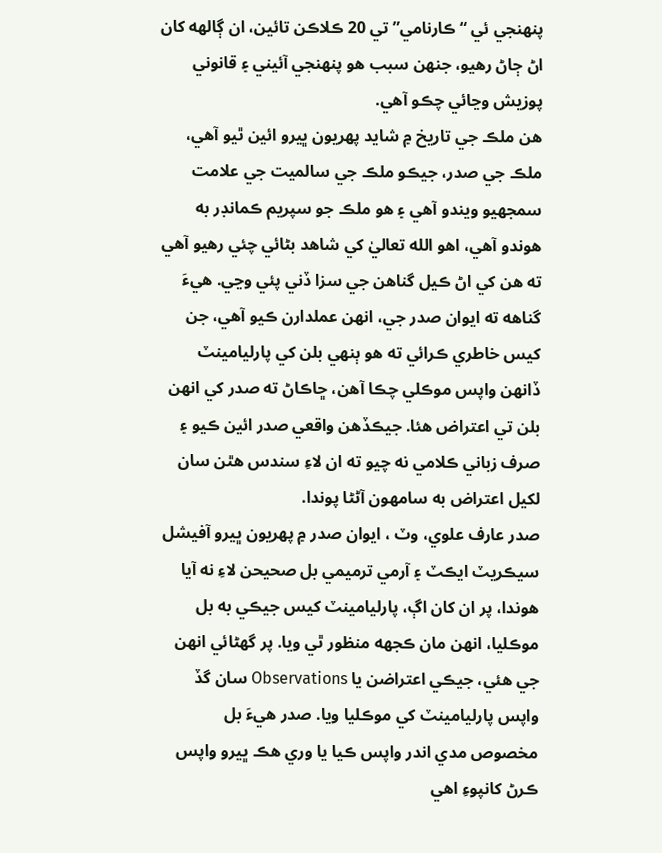پنهنجي ئي “ڪارنامي” تي 20 ڪلاڪن تائين، ان ڳالهه کان اڻ ڄاڻ رهيو، جنهن سبب هو پنهنجي آئيني ۽ قانوني پوزيش وڃائي چڪو آهي.
هن ملڪ جي تاريخ ۾ شايد پهريون ڀيرو ائين ٿيو آهي، ملڪ جي صدر، جيڪو ملڪ جي سالميت جي علامت سمجهيو ويندو آهي ۽ هو ملڪ جو سپريم ڪمانڊر به هوندو آهي، اهو الله تعاليٰ کي شاهد بڻائي چئي رهيو آهي ته هن کي اڻ ڪيل گناهن جي سزا ڏني پئي وڃي. هيءَ گناهه ته ايوان صدر جي، انهن عملدارن ڪيو آهي، جن کيس خاطري ڪرائي ته هو ٻنهي بلن کي پارليامينٽ ڏانهن واپس موڪلي چڪا آهن، ڇاڪاڻ ته صدر کي انهن بلن تي اعتراض هئا. جيڪڏهن واقعي صدر ائين ڪيو ۽ صرف زباني ڪلامي نه چيو ته ان لاءِ سندس هٿن سان لکيل اعتراض به سامهون آڻڻا پوندا.
صدر عارف علوي، وٽ ، ايوان صدر ۾ پهريون ڀيرو آفيشل سيڪريٽ ايڪٽ ۽ آرمي ترميمي بل صحيحن لاءِ نه آيا هوندا، پر ان کان اڳ، پارليامينٽ کيس جيڪي به بل موڪليا، انهن مان ڪجهه منظور ٿي ويا. پر گهڻائي انهن جي هئي، جيڪي اعتراضن يا Observations سان گڏ واپس پارليامينٽ کي موڪليا ويا. صدر هيءَ بل مخصوص مدي اندر واپس ڪيا يا وري هڪ ڀيرو واپس ڪرڻ کانپوءِ اهي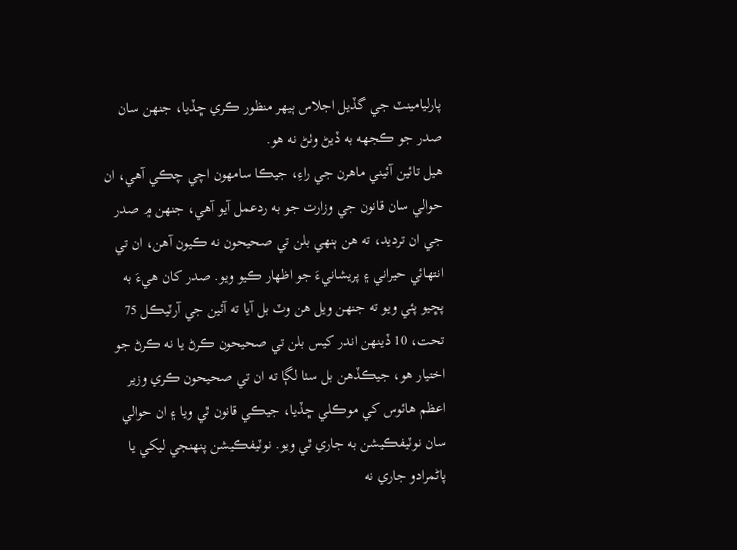پارليامينٽ جي گڏيل اجلاس ٻيهر منظور ڪري ڇڏيا، جنهن سان صدر جو ڪجهه به ڏيڻ وٺڻ نه هو.
هيل تائين آئيني ماهرن جي راءِ، جيڪا سامهون اچي چڪي آهي، ان حوالي سان قانون جي وزارت جو به ردعمل آيو آهي، جنهن ۾ صدر جي ان ترديد، ته هن ٻنهي بلن تي صحيحون نه ڪيون آهن، ان تي انتهائي حيراني ۽ پريشانيءَ جو اظهار ڪيو ويو. صدر کان هيءَ به پڇيو پئي ويو ته جنهن ويل هن وٽ بل آيا ته آئين جي آرٽيڪل 75 تحت، 10 ڏينهن اندر کيس بلن تي صحيحون ڪرڻ يا نه ڪرڻ جو اختيار هو، جيڪڏهن بل سٺا لڳا ته ان تي صحيحون ڪري وزير اعظم هائوس کي موڪلي ڇڏيا، جيڪي قانون ٿي ويا ۽ ان حوالي سان نوٽيفڪيشن به جاري ٿي ويو. نوٽيفڪيشن پنهنجي ليکي يا پاڻمرادو جاري نه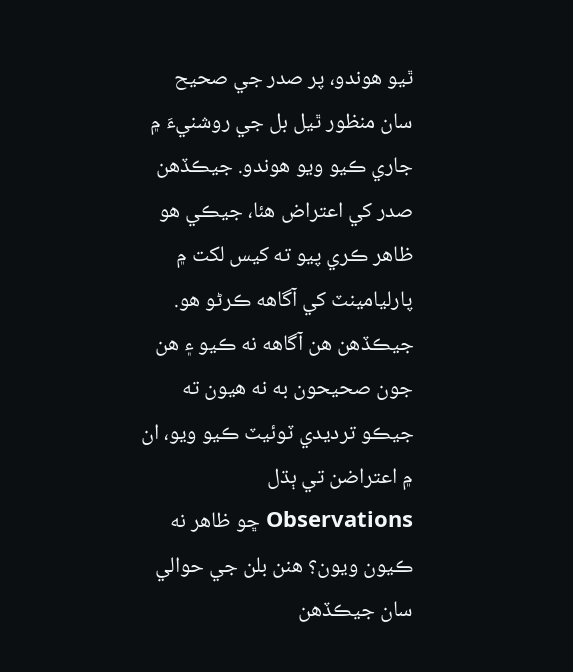ٿيو هوندو، پر صدر جي صحيح سان منظور ٿيل بل جي روشنيءَ ۾ جاري ڪيو ويو هوندو. جيڪڏهن صدر کي اعتراض هئا، جيڪي هو ظاهر ڪري پيو ته کيس لکت ۾ پارليامينٽ کي آگاهه ڪرڻو هو. جيڪڏهن هن آگاهه نه ڪيو ۽ هن جون صحيحون به نه هيون ته جيڪو ترديدي ٽوئيٽ ڪيو ويو، ان ۾ اعتراضن تي ٻڌل Observations ڇو ظاهر نه ڪيون ويون؟ هنن بلن جي حوالي سان جيڪڏهن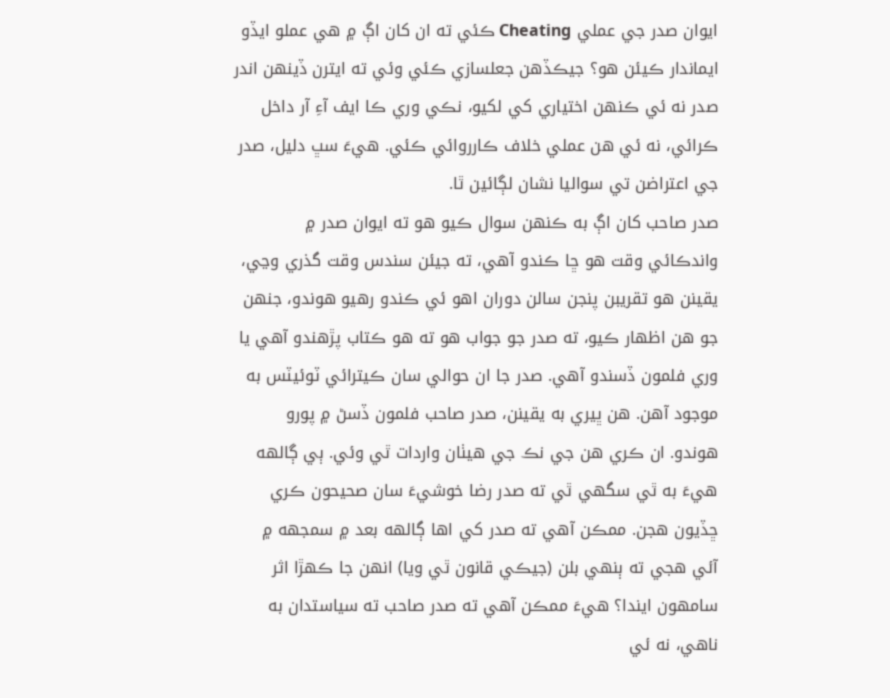ايوان صدر جي عملي Cheating ڪئي ته ان کان اڳ ۾ هي عملو ايڏو ايماندار ڪيئن هو؟ جيڪڏهن جعلسازي ڪئي وئي ته ايترن ڏينهن اندر صدر نه ئي ڪنهن اختياري کي لکيو، نڪي وري ڪا ايف آءِ آر داخل ڪرائي، نه ئي هن عملي خلاف ڪارروائي ڪئي. هيءَ سڀ دليل، صدر جي اعتراضن تي سواليا نشان لڳائين ٿا.
صدر صاحب کان اڳ به ڪنهن سوال ڪيو هو ته ايوان صدر ۾ واندڪائي وقت هو ڇا ڪندو آهي، ته جيئن سندس وقت گذري وڃي، يقينن هو تقريبن پنجن سالن دوران اهو ئي ڪندو رهيو هوندو، جنهن جو هن اظهار ڪيو، ته صدر جو جواب هو ته هو ڪتاب پڙهندو آهي يا وري فلمون ڏسندو آهي. صدر جا ان حوالي سان ڪيترائي ٽوئيٽس به موجود آهن. هن ڀيري به يقينن، صدر صاحب فلمون ڏسڻ ۾ پورو هوندو. ان ڪري هن جي نڪ جي هيٺان واردات ٿي وئي. ٻي ڳالهه هيءَ به ٿي سگهي ٿي ته صدر رضا خوشيءَ سان صحيحون ڪري ڇڏيون هجن. ممڪن آهي ته صدر کي اها ڳالهه بعد ۾ سمجهه ۾ آئي هجي ته ٻنهي بلن (جيڪي قانون ٿي ويا) انهن جا ڪهڙا اثر سامهون ايندا؟ هيءَ ممڪن آهي ته صدر صاحب ته سياستدان به ناهي، نه ئي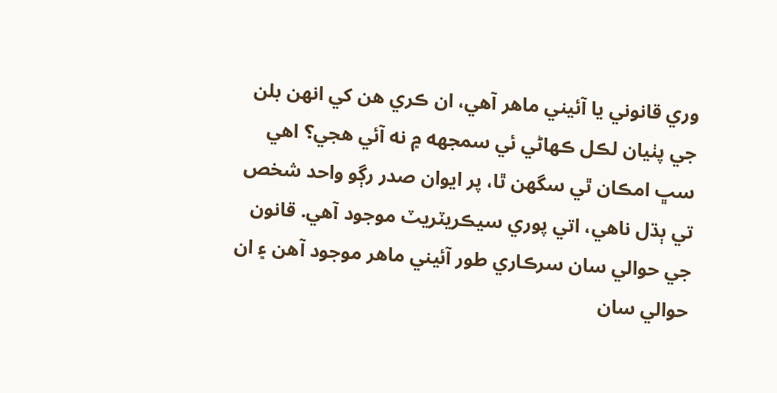وري قانوني يا آئيني ماهر آهي، ان ڪري هن کي انهن بلن جي پٺيان لڪل ڪهاڻي ئي سمجهه ۾ نه آئي هجي؟ اهي سڀ امڪان ٿي سگهن ٿا، پر ايوان صدر رڳو واحد شخص تي ٻڌل ناهي، اتي پوري سيڪريٽريٽ موجود آهي. قانون جي حوالي سان سرڪاري طور آئيني ماهر موجود آهن ۽ ان حوالي سان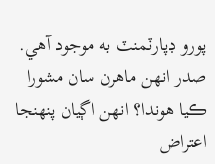پورو ڊپارٽمنٽ به موجود آهي. صدر انهن ماهرن سان مشورا ڪيا هوندا؟ انهن اڳيان پنهنجا اعتراض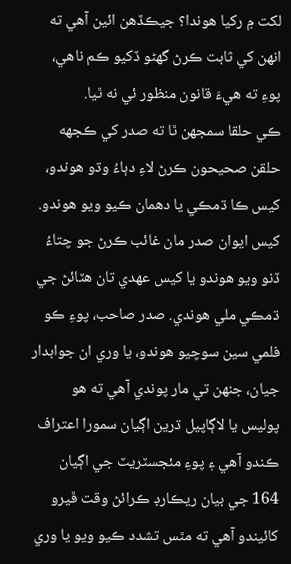لکت ۾ رکيا هوندا؟ جيڪڏهن ائين آهي ته انهن کي ثابت ڪرڻ گهڻو ڏکيو ڪم ناهي، پوءِ ته هيءَ قانون منظور ئي نه ٿيا.
ڪي حلقا سمجهن ٿا ته صدر کي ڪجهه حلقن صحيحون ڪرڻ لاءِ دٻاءُ وڌو هوندو، کيس ڪا ڌمڪي يا دهمان ڪيو ويو هوندو. کيس ايوان صدر مان غائب ڪرڻ جو چتاءُ ڏنو ويو هوندو يا کيس عهدي تان هٽائڻ جي ڌمڪي ملي هوندي. صدر صاحب، پوءِ ڪو فلمي سين سوچيو هوندو، يا وري ان جوابدار جيان، جنهن تي مار پوندي آهي ته هو پوليس يا لاڳاپيل ڌرين اڳيان سمورا اعتراف ڪندو آهي ۽ پوءِ مئجسٽريٽ جي اڳيان 164 جي بيان ريڪارڊ ڪرائڻ وقت ڦيرو کائيندو آهي ته مٿس تشدد ڪيو ويو يا وري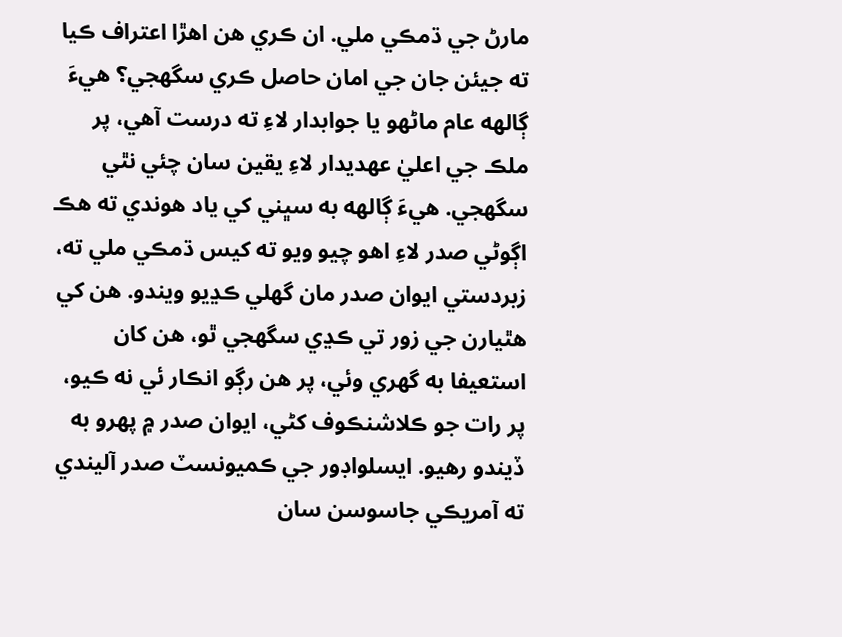مارڻ جي ڌمڪي ملي. ان ڪري هن اهڙا اعتراف ڪيا ته جيئن جان جي امان حاصل ڪري سگهجي؟ هيءَ ڳالهه عام ماڻهو يا جوابدار لاءِ ته درست آهي، پر ملڪ جي اعليٰ عهديدار لاءِ يقين سان چئي نٿي سگهجي. هيءَ ڳالهه به سڀني کي ياد هوندي ته هڪ اڳوڻي صدر لاءِ اهو چيو ويو ته کيس ڌمڪي ملي ته، زبردستي ايوان صدر مان گهلي ڪڍيو ويندو. هن کي هٿيارن جي زور تي ڪڍي سگهجي ٿو، هن کان استعيفا به گهري وئي، پر هن رڳو انڪار ئي نه ڪيو، پر رات جو ڪلاشنڪوف کڻي، ايوان صدر ۾ پهرو به ڏيندو رهيو. ايسلواڊور جي ڪميونسٽ صدر آليندي ته آمريڪي جاسوسن سان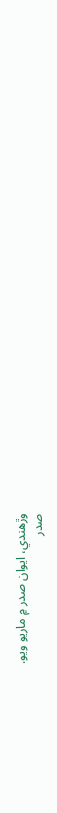وڙهندي، ايوان صدر ۾ ماريو ويو.
صدر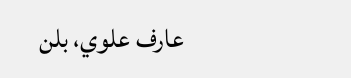عارف علوي، بلن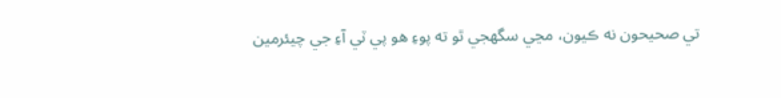تي صحيحون نه ڪيون، مڃي سگهجي ٿو ته پوءِ هو پي ٽي آءِ جي چيئرمين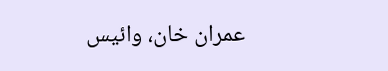عمران خان، وائيس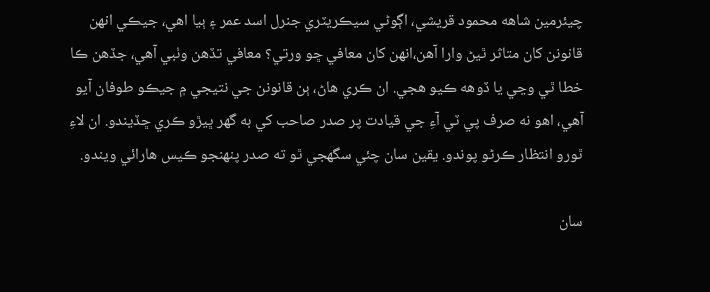چيئرمين شاهه محمود قريشي، اڳوڻي سيڪريٽري جنرل اسد عمر ۽ ٻيا اهي، جيڪي انهن قانونن کان متاثر ٿيڻ وارا آهن،انهن کان معافي ڇو ورتي؟ معافي تڏهن وٺبي آهي، جڏهن ڪا خطا ٿي وڃي يا ڏوهه ڪيو هجي. ان ڪري هاڻ، ٻن قانونن جي نتيجي ۾ جيڪو طوفان آيو آهي، اهو نه صرف پي ٽي آءِ جي قيادت پر صدر صاحب کي به گهر ڀيڙو ڪري ڇڏيندو. ان لاءِ ٿورو انتظار ڪرڻو پوندو. يقين سان چئي سگهجي ٿو ته صدر پنهنجو ڪيس هارائي ويندو.

سان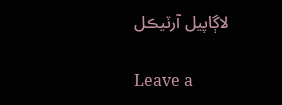لاڳاپيل آرٽيڪل

Leave a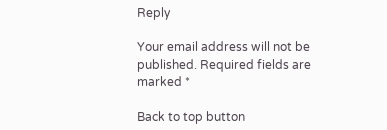Reply

Your email address will not be published. Required fields are marked *

Back to top button